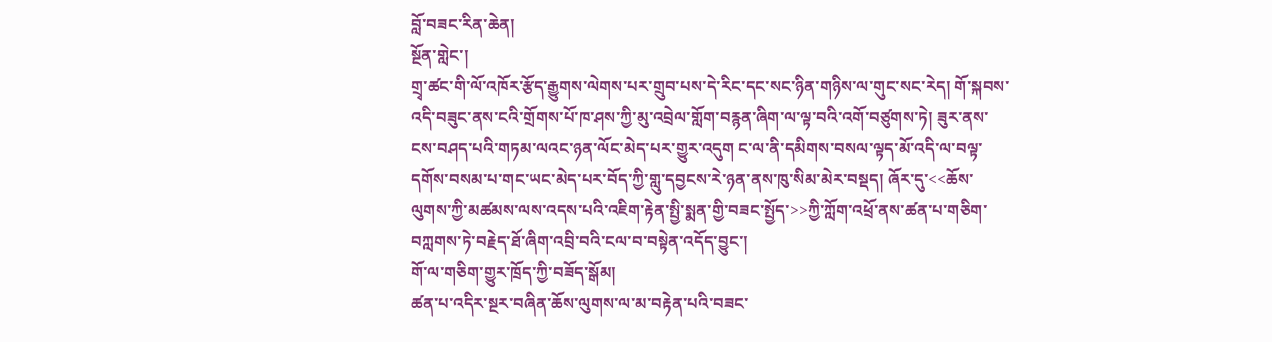བློ་བཟང་རིན་ཆེན།
སྔོན་གླེང་།
གྲྭ་ཚང་གི་ལོ་འཁོར་རྩོད་རྒྱུགས་ལེགས་པར་གྲུབ་པས་དེ་རིང་དང་སང་ཉིན་གཉིས་ལ་གུང་སང་རེད། གོ་སྐབས་འདི་བཟུང་ནས་ངའི་གྲོགས་པོ་ཁ་ཤས་ཀྱི་མུ་འབྲེལ་གློག་བརྙན་ཞིག་ལ་ལྟ་བའི་འགོ་བཙུགས་ཏེ། ཟུར་ནས་ངས་བཤད་པའི་གཏམ་ལའང་ཉན་ལོང་མེད་པར་གྱུར་འདུག ང་ལ་ནི་དམིགས་བསལ་ལྟད་མོ་འདི་ལ་བལྟ་དགོས་བསམ་པ་གང་ཡང་མེད་པར་བོད་ཀྱི་གླུ་དབྱངས་རེ་ཉན་ནས་ཁུ་སིམ་མེར་བསྡད། ཞོར་དུ་<<ཆོས་ལུགས་ཀྱི་མཚམས་ལས་འདས་པའི་འཇིག་རྟེན་སྤྱི་སྨན་གྱི་བཟང་སྤྱོད་>>ཀྱི་ཀློག་འཕྲོ་ནས་ཚན་པ་གཅིག་བཀླགས་ཏེ་བརྗེད་ཐོ་ཞིག་འབྲི་བའི་ངལ་བ་བསྟེན་འདོད་བྱུང་།
གོ་ལ་གཅིག་གྱུར་ཁྲོད་ཀྱི་བཟོད་སྒོམ།
ཚན་པ་འདིར་སྔར་བཞིན་ཆོས་ལུགས་ལ་མ་བརྟེན་པའི་བཟང་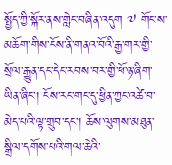སྤྱོད་ཀྱི་སྐོར་ནས་གླེང་བཞིན་འདུག ༧ གོང་ས་མཆོག་གིས་ངོས་ནི་གནའ་བོའི་རྒྱ་གར་གྱི་སྲོལ་རྒྱུན་དང་དེང་རབས་བར་གྱི་ཕོ་ཉ་ཞིག་ཡིན་ཞིང་། ངོས་རང་གང་དུ་ཕྱིན་ཀྱང་འཚེ་བ་མེད་པའི་ལྟ་གྲུབ་དང་། ཆོས་ལུགས་མཐུན་སྒྲིལ་དགོས་པའི་གལ་ཆེའི་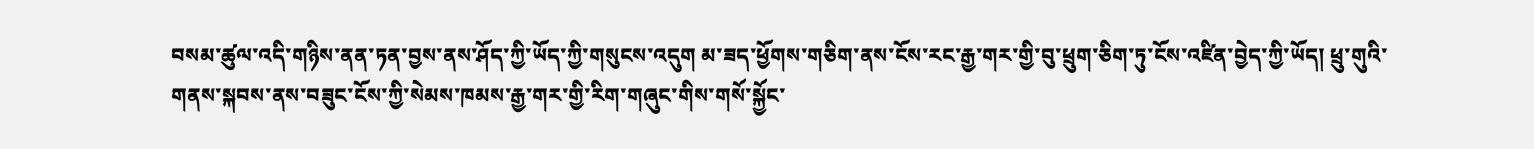བསམ་ཚུལ་འདི་གཉིས་ནན་ཏན་བྱས་ནས་ཤོད་ཀྱི་ཡོད་ཀྱི་གསུངས་འདུག མ་ཟད་ཕྱོགས་གཅིག་ནས་ངོས་རང་རྒྱ་གར་གྱི་བུ་ཕྲུག་ཅིག་ཏུ་ངོས་འཛིན་བྱེད་ཀྱི་ཡོད། ཕྲུ་གུའི་གནས་སྐབས་ནས་བཟུང་ངོས་ཀྱི་སེམས་ཁམས་རྒྱ་གར་གྱི་རིག་གཞུང་གིས་གསོ་སྐྱོང་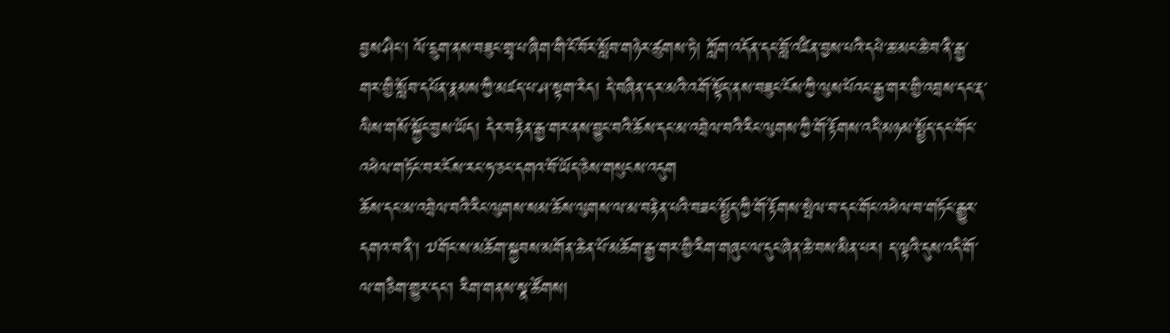བྱས་ཤིང་། ལོ་དྲུག་ནས་བཟུང་གྲྭ་པ་ཞིག་གི་ངོ་བོར་སློབ་གཉེར་ཚུགས་ཏེ། ཀློག་འདོན་དང་བློ་འཛིན་བྱས་པའི་དཔེ་ཆ་མང་ཆེ་བ་ནི་རྒྱ་གར་གྱི་སློབ་དཔོན་རྣམས་ཀྱི་མཛད་པ་ཤ་སྟག་རེད། དེ་བཞིན་དར་མའི་འགོ་སྟོད་ནས་བཟུང་ངོས་ཀྱི་ལུས་པོའང་རྒྱ་གར་གྱི་འབྲས་དང་རྡ་ལིས་གསོ་སྐྱོང་བྱས་ཡོད། དེར་བརྟེན་རྒྱ་གར་ནས་བྱུང་བའི་ཆོས་དང་མ་འབྲེལ་བའི་རིང་ལུགས་ཀྱི་གོ་རྟོགས་འདི་མཉམ་སྤྱོད་དང་གོང་འཕེལ་གཏོང་བར་ངོས་རང་ཧ་ཅང་དགའ་བོ་ཡོད་ཅེས་གསུངས་འདུག
ཆོས་དང་མ་འབྲེལ་བའི་རིང་ལུགས་སམ་ཆོས་ལུགས་ལ་མ་བརྟེན་པའི་བཟང་སྤྱོད་ཀྱི་གོ་རྟོགས་སྤེལ་བ་དང་གོང་འཕེལ་བ་གཏོང་རྒྱུར་དགའ་བ་ནི་། ༧གོང་ས་མཆོག་སྐྱབས་མགོན་ཆེན་པོ་མཆོག་རྒྱ་གར་གྱི་རིག་གཞུང་ལ་དུང་ཞེན་ཆེ་བས་མིན་པར། ད་ལྟའི་དུས་འདི་གོ་ལ་གཅིག་གྱུར་དང་། རིག་གནས་སྣ་ཚོགས།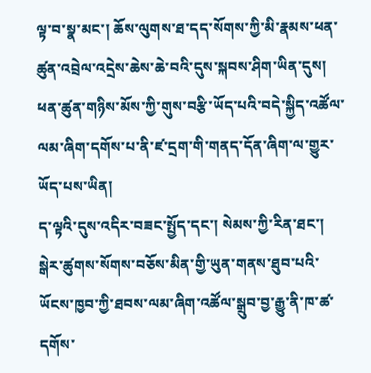ལྟ་བ་སྣ་མང་། ཆོས་ལུགས་ཐ་དད་སོགས་ཀྱི་མི་རྣམས་ཕན་ཚུན་འབྲེལ་འདྲེས་ཆེས་ཆེ་བའི་དུས་སྐབས་ཤིག་ཡིན་དུས། ཕན་ཚུན་གཉིས་མོས་ཀྱི་གུས་བརྩི་ཡོད་པའི་བདེ་སྐྱིད་འཚོལ་ལམ་ཞིག་དགོས་པ་ནི་ཛ་དྲག་གི་གནད་དོན་ཞིག་ལ་གྱུར་ཡོད་པས་ཡིན།
ད་ལྟའི་དུས་འདིར་བཟང་སྤྱོད་དང་། སེམས་ཀྱི་རིན་ཐང་། སྒེར་ཚུགས་སོགས་བཅོས་མིན་གྱི་ཡུན་གནས་ཐུབ་པའི་ཡོངས་ཁྱབ་ཀྱི་ཐབས་ལམ་ཞིག་འཚོལ་སྒྲུབ་བྱ་རྒྱུ་ནི་ཁ་ཚ་དགོས་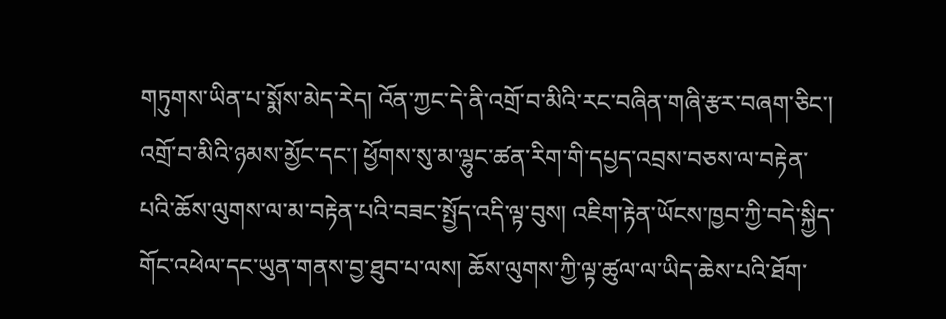གཏུགས་ཡིན་པ་སྨོས་མེད་རེད། འོན་ཀྱང་དེ་ནི་འགྲོ་བ་མིའི་རང་བཞིན་གཞི་རྩར་བཞག་ཅིང་། འགྲོ་བ་མིའི་ཉམས་མྱོང་དང་། ཕྱོགས་སུ་མ་ལྷུང་ཚན་རིག་གི་དཔྱད་འབྲས་བཅས་ལ་བརྟེན་པའི་ཆོས་ལུགས་ལ་མ་བརྟེན་པའི་བཟང་སྤྱོད་འདི་ལྟ་བུས། འཇིག་རྟེན་ཡོངས་ཁྱབ་ཀྱི་བདེ་སྐྱིད་གོང་འཕེལ་དང་ཡུན་གནས་བྱ་ཐུབ་པ་ལས། ཆོས་ལུགས་ཀྱི་ལྟ་ཚུལ་ལ་ཡིད་ཆེས་པའི་ཐོག་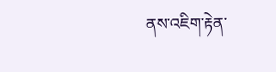ནས་འཇིག་རྟེན་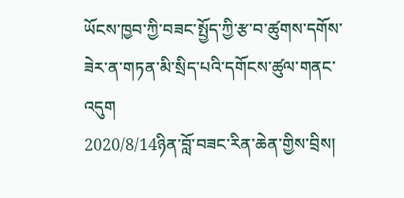ཡོངས་ཁྱབ་ཀྱི་བཟང་སྤྱོད་ཀྱི་རྩ་བ་ཚུགས་དགོས་ཟེར་ན་གཏན་མི་སྲིད་པའི་དགོངས་ཚུལ་གནང་འདུག
2020/8/14ཉིན་བློ་བཟང་རིན་ཆེན་གྱིས་བྲིས།